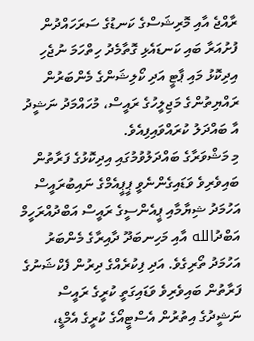ރާއްޖެ އާއި މޮރިޝަސްގެ ކަނޑުގެ ސަރަހައްދުން ފުށުއަރާ ބައި ކަނޑައެޅި ގޮތާމެދު ހިތްހަމަ ނުޖެހި އިދިކޮޅު މައި ޕާޓީ އަދި ކޯލިޝަންގެ މެންބަރުން ރައްޔިތުންގެ މަޖިލީހުގެ ރައީސް، މުހައްމަދު ނަޝީދު އާ ބައްދަލު ކުރައްވައިފިއެވެ.
މި މަޝްވަރާގެ ބައްދަލުވުމުގައި އިދިކޮޅުގެ ފަރާތުން ބައިވެރިވެ ވަޑައިގެންނެވީ ޕީޕީއެމްގެ ނައިބުރައީސް އަހުމަދު ޝިޔާމާއި ޕީއެންސީގެ ރައީސް އަބްދުއްރަހީމް އަބްދުالله އާއި މަހިނބަދޫ ދާއިރާގެ މެންބަރު އަހުމަދު ތޯރިގެވެ. އަދި ފިކުރެއްގެ ދިރުން ފެކްޝަނުގެ ފަރާތުން ބައިވެރިވެ ވަޑައިގަތީ ކުރީގެ ރައީސް ނަޝީދުގެ އިތުރުން އެސްޓީއޯގެ ކުރީގެ އެމްޑީ،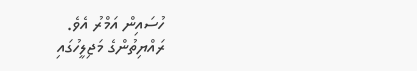ހުސައިން އަމްރު އެވެ.
ރައްޔިތުންގެ މަޖިލީހުގައި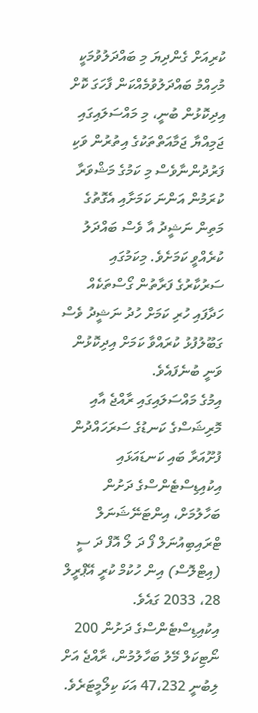ކުރިއަށް ގެންދިޔަ މި ބައްދަލުވުމަކީ މުހިއްމު ބައްދަލުވުމެއްކަން ފާހަގަ ކޮށް އިދިކޮޅުން ބުނީ، މި މައްސަލައިގައި ޖަމިއްޔާ ޖަމާއަތްތަކުގެ އިތުރުން ވަކި ފަރުދުންނާވެސް މި ކަމުގެ މަޝްވަރާ ކުރަމުން އަންނަ ކަމަށާއި އެގޮތުގެ މަތިން ނަޝީދު އާ ވެސް ބައްދަލު ކުރެއްވީ ކަމަށެވެ. މިކަމުގައި ސަރުކާރުގެ ފަރާތުން ގޯސްތަކެއް ހަދާފައި ހުރި ކަމަށް ހުދު ނަޝީދު ވެސް ގަބޫލުފުޅު ކުރައްވާ ކަމަށް އިދިކޮޅުން ވަނީ ބުނެފައެވެ.
އިމުގެ މައްސަލައިގައި ރާއްޖެ އާއި މޮރިޝަސްގެ ކަނޑުގެ ސަރަހައްދުން ފުށޫއަރާ ބައި ކަނޑައަޅައި އިކުއިޑިސްޓެންސްގެ ދަށުން ބަހާލުމަށް، އިންޓަނޭޝަނަލް ޓްރައިބިއުނަލް ފޯ ދަ ލޯ އޮފް ދަ ސީ (އިޓްލޮސް) އިން ހުކުމް ކުރީ އޭޕްރީލް 28، 2033 ގައެވެ. އިކުއިޑިސްޓެންސްގެ ދަށުން 200 ނޯޓިކަލް މޭލު ބަހާލުމުން، ރާއްޖެ އަށް ލިބުނީ 47،232 އަކަ ކިލޯމީޓަރެވެ.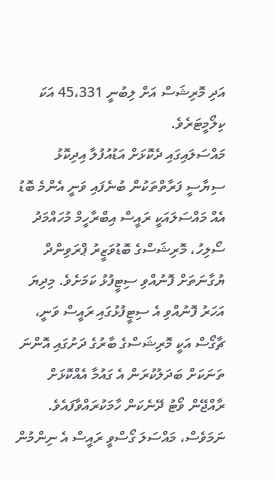އަދި މޮރިޝަސް އަށް ލިބުނީ 45،331 އަކަ ކިލޯމީޓަރެވެ.
މައްސަލައިގައި ދެކޮޅަށް އަޑުއުފުލާ އިދިކޮޅު ސިޔާސީ ފަރާތްތަކުން ބުނެފައި ވަނީ އެންމެ ބޮޑު އެއް މައްސަލައަކީ ރައީސް އިބްރާހީމް މުހައްމަދު ސޯލިހު، މޮރިޝަސްގެ ބޮޑުވަޒީރު ޕްރަވިންދް ޔުގާނަތަށް ފޮނުއްވި ސިޓީފުޅު ކަމަށެވެ. މިދިޔަ އަހަރު ފޮނުއްވި އެ ސިޓީފުޅުގައި ރައީސް ވަނީ، ޗާގޯސް އަކީ މޮރިޝަސްގެ ބާރުގެ ދަށުގައި އޮންނަ ތަނަކަށް ބަދަލުކުރަން އެ ގައުމާ އެއްކޮޅަށް ރާއްޖޭން ވޯޓު ދޭނެކަން ހާމަކުރައްވާފައެވެ.
ނަމަވެސް، މައްސަލަ ގޯސްވީ ރައީސް އެ ނިންމުން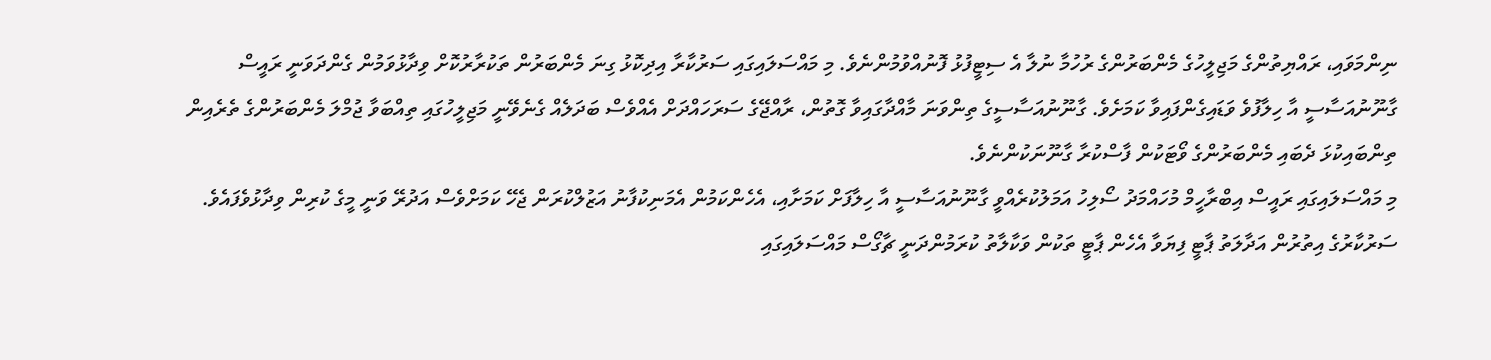ނިންމަވައި، ރައްޔިތުންގެ މަޖިލީހުގެ މެންބަރުންގެ ރުހުމާ ނުލާ އެ ސިޓީފުޅު ފޮނުއްވުމުންނެވެ. މި މައްސަލައިގައި ސަރުކާރާ އިދިކޮޅު ގިނަ މެންބަރުން ތަކުރާރުކޮށް ވިދާޅުވަމުން ގެންދަވަނީ ރައީސް ގާނޫނުއަސާސީ އާ ހިލާފުވެ ވަޑައިގެންފައިވާ ކަމަށެވެ. ގާނޫނުއަސާސީގެ ތިންވަނަ މާއްދާގައިވާ ގޮތުން، ރާއްޖޭގެ ސަރަހައްދަށް އެއްވެސް ބަދަލެއް ގެނެވޭނީ މަޖިލީހުގައި ތިއްބަވާ ޖުމްލަ މެންބަރުންގެ ތެރެއިން ތިންބައިކުޅަ ދެބައި މެންބަރުންގެ ވޯޓަކުން ފާސްކުރާ ގާނޫނަކުންނެވެ.
މި މައްސަލައިގައި ރައީސް އިބްރާހީމް މުހައްމަދު ސޯލިހު އަމަލުކުރެއްވީ ގާނޫނުއަސާސީ އާ ހިލާފަށް ކަމަށާއި، އެހެންކަމުން އެމަނިކުފާނު އަޒުލްކުރަން ޖެހޭ ކަމަށްވެސް އަދުރޭ ވަނީ މީގެ ކުރިން ވިދާޅުވެފައެވެ. ސަރުކާރުގެ އިތުރުން އަދާލަތު ޕާޓީ ފިޔަވާ އެހެން ޕާޓީ ތަކުން ވަކާލާތު ކުރަމުންދަނީ ޗާގޯސް މައްސަލައިގައި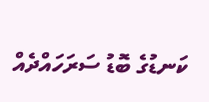ކަނޑުގެ ބޮޑު ސަރަހައްދެއް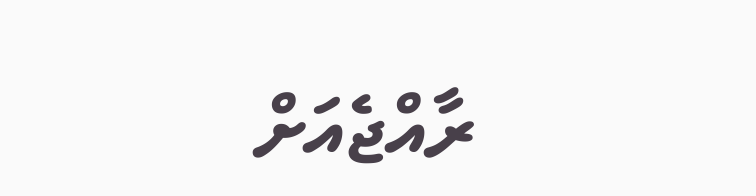ރާއްޖެއަށް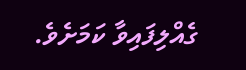ގެއްލިފައިވާ ކަމަށެވެ.